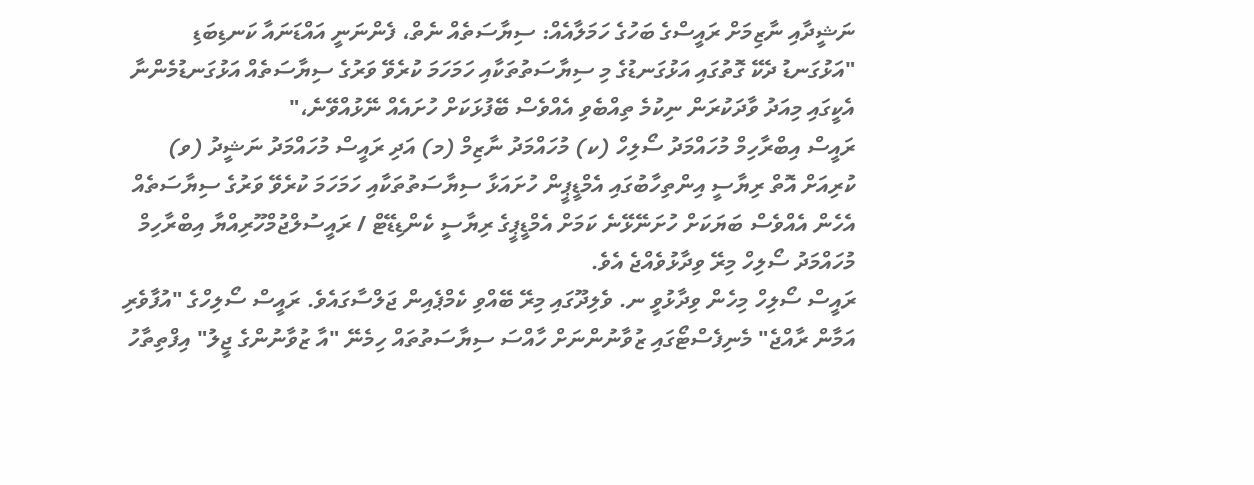ނަޝީދާއި ނާޒިމަށް ރައީސްގެ ބަހުގެ ހަމަލާއެއް: ސިޔާސަތެއް ނެތް، ފެންނަނީ އައްޑަނައާ ކަނޑިބަޑި
"އަޅުގަނޑު ދެކޭ ގޮތުގައި އަޅުގަނޑުގެ މި ސިޔާސަތުތަކާއި ހަމަހަމަ ކުރެވޭ ވަރުގެ ސިޔާސަތެއް އަޅުގަނޑުމެންނާ އެކީގައި މިއަދު ވާދަކުރަން ނިކުމެ ތިއްބެވި އެއްވެސް ބޭފުޅަކަށް ހުށައެއް ނޭޅުއްވޭނެ،"
ރައީސް އިބްރާހިމް މުހައްމަދު ސޯލިހް (ކ) މުހައްމަދު ނާޒިމް (މ) އަދި ރައީސް މުހައްމަދު ނަޝީދު (ވ)
ކުރިއަށް އޮތް ރިޔާސީ އިންތިހާބުގައި އެމްޑީޕީން ހުށައަޅާ ސިޔާސަތުތަކާއި ހަމަހަމަ ކުރެވޭ ވަރުގެ ސިޔާސަތެއް އެހެން އެއްވެސް ބަޔަކަށް ހުށަނޭޅޭނެ ކަމަށް އެމްޑީޕީގެ ރިޔާސީ ކެންޑިޑޭޓް / ރައީސުލްޖުމްހޫރިއްޔާ އިބްރާހިމް މުހައްމަދު ސޯލިހް މިރޭ ވިދާޅުވެއްޖެ އެވެ.
ރައީސް ސޯލިހް މިހެން ވިދާޅުވީ ނ. ވެލިދޫގައި މިރޭ ބޭއްވި ކެމްޕެއިން ޖަލްސާގައެވެ. ރައީސް ސޯލިހްގެ "އުފާވެރި އަމާން ރާއްޖެ" މެނިފެސްޓޯގައި ޒުވާނުންނަށް ހާއްސަ ސިޔާސަތުތައް ހިމެނޭ "އާ ޒުވާނުންގެ ޖީލު" އިފްތިތާހު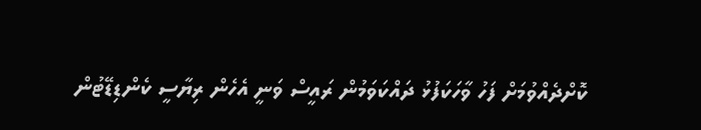ކޮށްދެއްވުމަށް ފަހު ވާހަކަފުޅު ދައްކަވަމުން ރައީސް ވަނީ އެހެން ރިޔާސީ ކެންޑިޑޭޓުން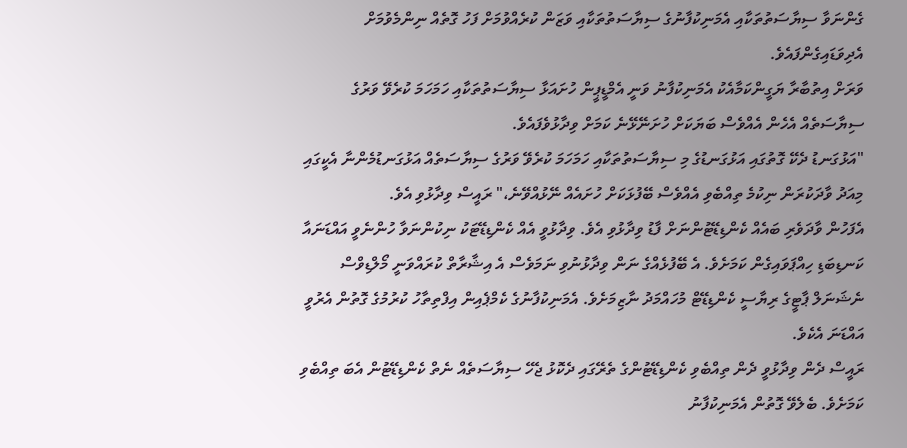ގެންނަވާ ސިޔާސަތުތަކާއި އެމަނިކުފާނުގެ ސިޔާސަތުތަކާއި ވަޒަން ކުރެއްވުމަށް ފަހު ގޮތެއް ނިންމެވުމަށް އެދިވަޑައިގެންފައެވެ.
ވަރަށް އިތުބާރާ ޔަގީންކަމާއެކު އެމަނިކުފާނު ވަނީ އެމްޑީޕީން ހުށައަޅާ ސިޔާސަތުތަކާއި ހަމަހަމަ ކުރެވޭ ވަރުގެ ސިޔާސަތެއް އެހެން އެއްވެސް ބަޔަކަށް ހުށަނޭޅޭނެ ކަމަށް ވިދާޅުވެފައެވެ.
"އަޅުގަނޑު ދެކޭ ގޮތުގައި އަޅުގަނޑުގެ މި ސިޔާސަތުތަކާއި ހަމަހަމަ ކުރެވޭ ވަރުގެ ސިޔާސަތެއް އަޅުގަނޑުމެންނާ އެކީގައި މިއަދު ވާދަކުރަން ނިކުމެ ތިއްބެވި އެއްވެސް ބޭފުޅަކަށް ހުށައެއް ނޭޅުއްވޭނެ،" ރައީސް ވިދާޅުވި އެވެ.
އެފަހުން ވާދަވެރި ބައެއް ކެންޑިޑޭޓުންނަށް ފާޑު ވިދާޅުވި އެވެ. ވިދާޅުވީ އެއް ކެންޑިޑޭޓަކު ނިކުންނަވާ ހުންނެވީ އައްޑަނައާ ކަނޑިބަޑި ހިއްޕަވައިގެން ކަމަށެވެ. އެ ބޭފުޅެއްގެ ނަން ވިދާޅުނުވި ނަމަވެސް އެ އިޝާރާތް ކުރައްވަނީ މޯލްޑިވްސް ނެޝަނަލް ޕާޓީގެ ރިޔާސީ ކެންޑިޑޭޓް މުހައްމަދު ނާޒިމަށެވެ. އެމަނިކުފާނުގެ ކެމްޕެއިން އިފްތިތާހު ކުރުމުގެ ގޮތުން އެރުވީ އައްޑަނަ އެކެވެ.
ރައީސް ދެން ވިދާޅުވީ ދެން ތިއްބެވި ކެންޑިޑޭޓުންގެ ތެރޭގައި ދެކޮޅު ޖެހޭ ސިޔާސަތެއް ނެތް ކެންޑިޑޭޓުން އެބަ ތިއްބެވި ކަމަށެވެ. ބެލެވޭ ގޮތުން އެމަނިކުފާނު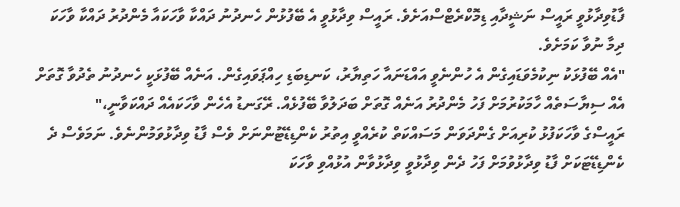ފާޑުވިދާޅުވީ ރައީސް ނަޝީދާއި ޑިމޮކްރެޓްސްއަށެވެ. ރައީސް ވިދާޅުވީ އެ ބޭފުޅުން ހެނދުނު ދައްކާ ވާހަކައާ މެންދުރު ދައްކާ ވާހަކަ ދިމާ ނުވާ ކަމަށެވެ.
"އެއް ބޭފުޅަކު ނިކުމެވަޑައިގެން އެ ހުންނެވީ އައްޑަނައާ ހަތިޔާރު، ކަނޑިބަޑި ހިއްޕަވައިގެން. އަނެއް ބޭފުޅަކީ ހެނދުނު ތެދުވާ ގޮތަށް އެއް ސިޔާސަތެއް ހާމަކުރުމަށް ފަހު މެންދުރު އަނެއް ގޮތަށް ބަދަލުވާ ބޭފުޅެއް. ރޭގަނޑު އެހެން ވާހަކައެއް ދައްކަވާނީ،"
ރައީސްގެ ވާހަކަފުޅު ކުރިއަށް ގެންދަވަން މަސައްކަތް ކުރެއްވީ އިތުރު ކެންޑިޑޭޓުންނަށް ވެސް ފާޑު ވިދާޅުވަމުންނެވެ. ނަމަވެސް ދެ ކެންޑިޑޭޓަކަށް ފާޑު ވިދާޅުވުމަށް ފަހު ދެން ވިދާޅުވީ ވިދާޅުވާން އުޅުއްވި ވާހަކަ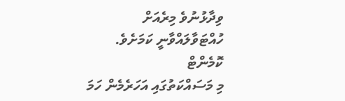ވިދާޅުނުވެ މިރެއަށް ހުއްޓަވާލައްވާނީ ކަމަށެވެ.
ކޮމެންޓް
މި މަސައްކަތުގައި އަހަރެމެން ހަމަ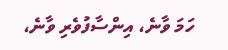ހަމަ ވާނެ، އިންސާފުވެރި ވާނެ،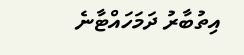އިތުބާރު ދަމަހައްޓާނެ